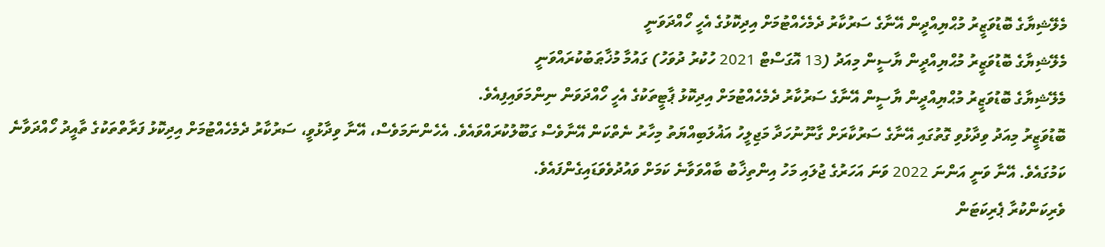މެލޭޝިޔާގެ ބޮޑުވަޒީރު މުޙްޔިއްދީން އޭނާގެ ސަރުކާރު ދެމެހެއްޓުމަށް އިދިކޮޅުގެ އެހީ ހޯއްދަވަނީ
މެލޭޝިޔާގެ ބޮޑުވަޒީރު މުޙްޔިއްދީން ޔާސީން މިއަދު (13 އޮގަސްޓް 2021 ހުކުރު ދުވަހު) ގައުމާ މުޚާޠަބުކުރައްވަނީ
މެލޭޝިޔާގެ ބޮޑުވަޒީރު މުޙްޔިއްދީން ޔާސީން އޭނާގެ ސަރުކާރު ދެމެހެއްޓުމަށް އިދިކޮޅު ޕާޓީތަކުގެ އެހީ ހޯއްދަވަން ނިންމަވައިފިއެވެ.
ބޮޑުވަޒީރު މިއަދު ވިދާޅުވި ގޮތުގައި އޭނާގެ ސަރުކާރަށް ގާނޫނުހަދާ މަޖިލީހު އަޣުލަބިއްޔަތު މިހާރު ނެތްކަން އޭނާވެސް ގަބޫލުކުރައްވައެވެ. އެހެންނަމަވެސް، އޭނާ ވިދާޅުވީ، ސަރުކާރު ދެމެހެއްޓުމަށް އިދިކޮޅު ފަރާތްތަކުގެ ތާއީދު ހޯއްދަވާނެ ކަމުގައެވެ. އޭނާ ވަނީ އަންނަ 2022 ވަނަ އަހަރުގެ ޖުލައި މަހު އިންތިޚާބު ބާއްވަވާނެ ކަމަށް ވައުދުވެވަޑައިގެންފައެވެ.
ވެރިކަންކުރާ ޕެރިކަޓަން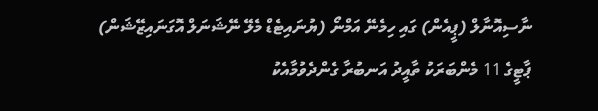ނާސިއޮނާލް (ޕީއެން) ގައި ހިމެނޭ އަމްނޯ (ޔުނައިޓެޑް މެލޭ ނޭޝަނަލް އޮގަނައިޒޭޝަން) ޕާޓީގެ 11 މެންބަރަކު ތާއީދު އަނބުރާ ގެންދެވުމާއެކު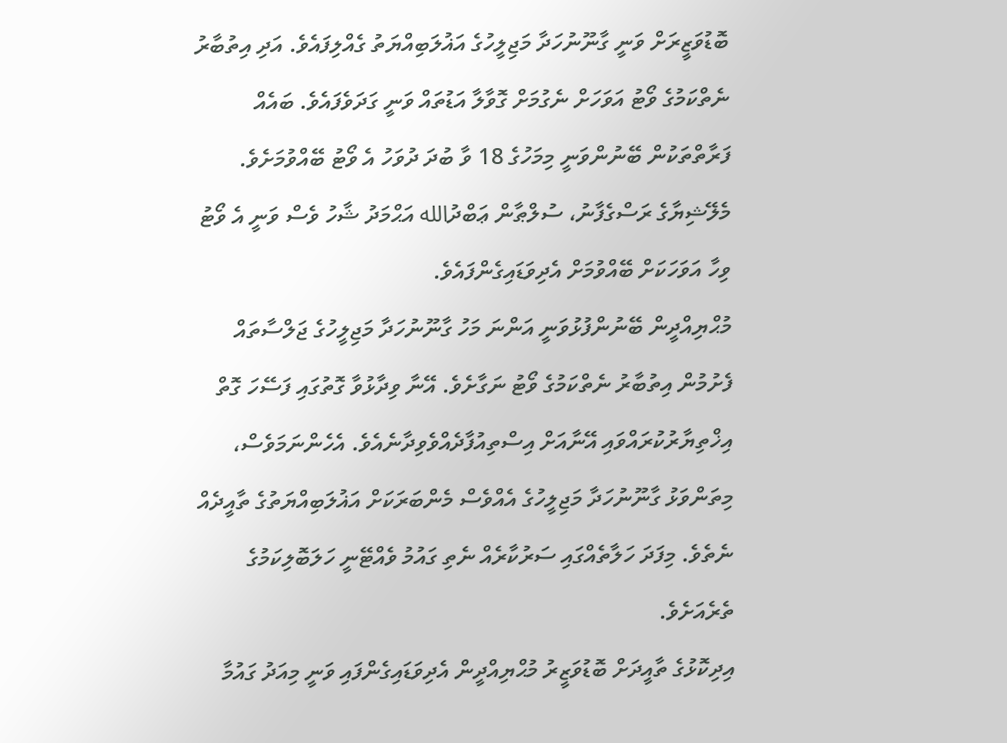ބޮޑުވަޒީރަށް ވަނީ ގާނޫނުހަދާ މަޖިލީހުގެ އަޣުލަބިއްޔަތު ގެއްލިފައެވެ. އަދި އިތުބާރު ނެތްކަމުގެ ވޯޓު އަވަހަށް ނެގުމަށް ގޮވާލާ އަޑުތައް ވަނީ ގަދަވެފައެވެ. ބައެއް ފަރާތްތަކުން ބޭނުންވަނީ މިމަހުގެ 18 ވާ ބުދަ ދުވަހު އެ ވޯޓު ބޭއްވުމަށެވެ. މެލޭޝިޔާގެ ރަސްގެފާނު، ސުލްޠާން ޢަބްދުالله އަޙްމަދު ޝާހު ވެސް ވަނީ އެ ވޯޓު ވިހާ އަވަހަކަށް ބޭއްވުމަށް އެދިވަޑައިގެންފައެވެ.
މުޙްޔިއްދީން ބޭނުންފުޅުވަނީ އަންނަ މަހު ގާނޫނުހަދާ މަޖިލީހުގެ ޖަލްސާތައް ފެށުމުން އިތުބާރު ނެތްކަމުގެ ވޯޓު ނަގާށެވެ. އޭނާ ވިދާޅުވާ ގޮތުގައި ފަސޭހަ ގޮތް އިޚްތިޔާރުކުރައްވައި އޭނާއަށް އިސްތިއުފާދެއްވެވިދާނެއެވެ. އެހެންނަމަވެސް، މިތަންވަޅު ގާނޫނުހަދާ މަޖިލީހުގެ އެއްވެސް މެންބަރަކަށް އަޣުލަބިއްޔަތުގެ ތާއީދެއް ނެތެވެ. މިފަދަ ހަލާތެއްގައި ސަރުކާރެއް ނެތި ގައުމު ވެއްޓޭނީ ހަލަބޮލިކަމުގެ ތެރެއަށެވެ.
އިދިކޮޅުގެ ތާއީދަށް ބޮޑުވަޒީރު މުޙްޔިއްދީން އެދިވަޑައިގެންފައި ވަނީ މިއަދު ގައުމާ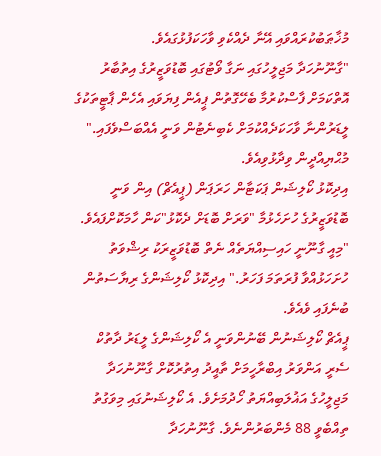މުޚާޠަބުކުރައްވައި އޭނާ ދެއްކެވި ވާހަކަފުޅުގައެވެ.
"ގާނޫނުހަދާ މަޖިލީހުގައި ނަގާ ވޯޓުގައި ބޮޑުވަޒީރުގެ އިތުބާރު އޮތްކަމަށް ފާސްކުރުމާ ބެހޭގޮތުން ޕީއެން ފިޔަވައި އެހެން ޕާޓީތަކުގެ ލީޑަރުންނާ ވާހަކަދެއްކުމަށް ކެބިނެޓުން ވަނީ އެއްބަސްވެފައި." މުޙްޔިއްދީން ވިދާޅުވިއެވެ.
އިދިކޮޅު ކޯލިޝަން ޕަކަޓާން ހަރަޕަން (ޕީއެޗް) އިން ވަނީ ބޮޑުވަޒީރުގެ ހުށަހެޅުމާ "ވަރަށް ބޮޑަށް ދެކޮޅު"ކަން ހާމަކޮށްފައެވެ.
"މިއީ ގާނޫނީ ހައިސިއްޔަތެއް ނެތް ބޮޑުވަޒީރަކު ރިޝްވަތު ހުށަހަޅުއްވާ ފުރަތަމަ ފަހަރު." އިދިކޮޅު ކޯލިޝަންގެ ރިޔާސަތުން ބުނެފައި ވެއެވެ.
ޕީއެޗް ކޯލިޝަނުން ބޭނުންވަނީ އެ ކޯލިޝަންގެ ލީޑަރު ދާތުކް ސެރީ އަންވަރު އިބްރާހީމަށް ތާއީދު އިތުރުކޮށް ގާނޫނުހަދާ މަޖިލީހުގެ އަޣުލަބިއްޔަތު ހޯދުމަށެވެ. އެ ކޯލިޝަނުގައި މިވަގުތު ތިއްބެވީ 88 މެންބަރުންނެވެ. ގާނޫނުހަދާ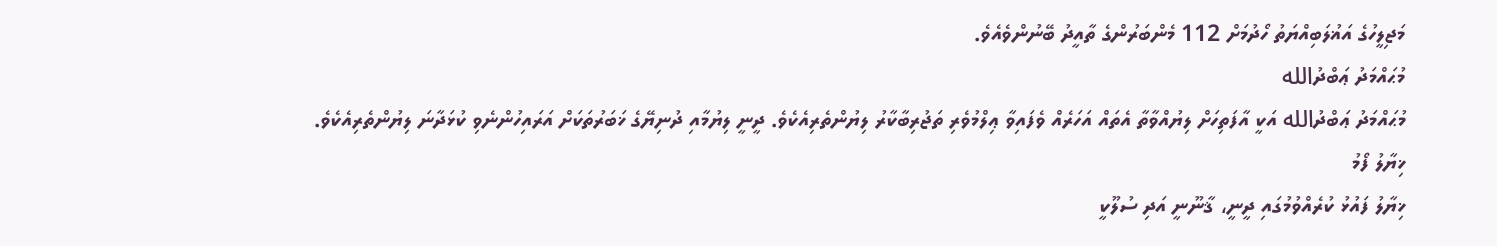މަޖިލީހުގެ އަޣުލަބިއްޔަތު ހޯދުމަށް 112 މެންބަރުންގެ ތާއީދު ބޭނުންވެއެވެ.
މުޙައްމަދު ޢަބްދުالله
މުޙައްމަދު ޢަބްދުالله އަކީ އާފަތިހަށް ލިޔުއްވާތާ އެތައް އަހަރެއް ވެފައިވާ ޢިލްމުވެރި ތަޖުރިބާކާރު ލިޔުންތެރިއެކެވެ. ދީނީ ލިޔުމާއި ދުނިޔޭގެ ޚަބަރުތަކަށް އަރައިހުންނެވި ކުޅަދާނަ ލިޔުންތެރިއެކެވެ.
ޚިޔާލު ފޯމު
ޚިޔާލު ފައުޅު ކުރެއްވުމުގައި ދީނީ، ޤާނޫނީ އަދި ސުލޫކީ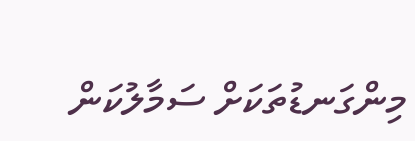މިންގަނޑުތަކަށް ސަމާލުކަން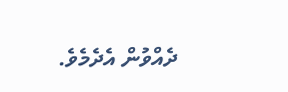ދެއްވުން އެދެމެވެ.